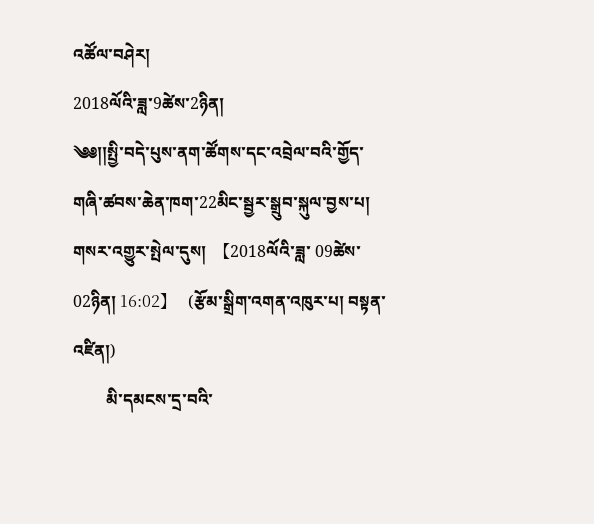འཚོལ་བཤེར།
2018ལོའི་ཟླ་9ཚེས་2ཉིན།
༄༅།།སྤྱི་བདེ་པུས་ནག་ཚོགས་དང་འབྲེལ་བའི་གྱོད་གཞི་ཚབས་ཆེན་ཁག་22མིང་སྦྱར་སྒྲུབ་སྐུལ་བྱས་པ།
གསར་འགྱུར་སྤེལ་དུས།  【2018ལོའི་ཟླ་ 09ཚེས་02ཉིན། 16:02】   (རྩོམ་སྒྲིག་འགན་འཁུར་པ། བསྟན་འཛིན།)
        མི་དམངས་དྲ་བའི་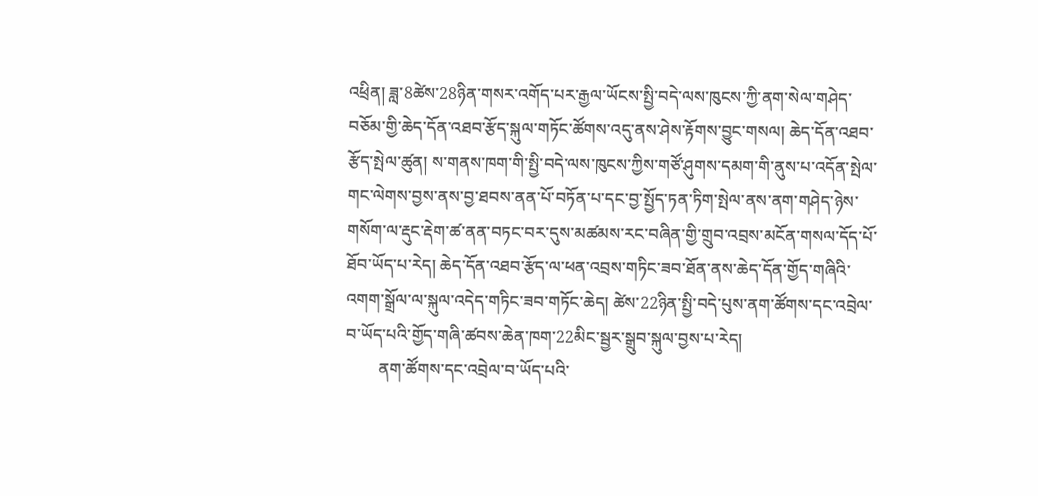འཕྲིན། ཟླ་8ཚེས་28ཉིན་གསར་འགོད་པར་རྒྱལ་ཡོངས་སྤྱི་བདེ་ལས་ཁུངས་ཀྱི་ནག་སེལ་གཤེད་བཅོམ་གྱི་ཆེད་དོན་འཐབ་རྩོད་སྐུལ་གཏོང་ཚོགས་འདུ་ནས་ཤེས་རྟོགས་བྱུང་གསལ། ཆེད་དོན་འཐབ་རྩོད་སྤེལ་ཚུན། ས་གནས་ཁག་གི་སྤྱི་བདེ་ལས་ཁུངས་ཀྱིས་གཙོ་ཤུགས་དམག་གི་ནུས་པ་འདོན་སྤེལ་གང་ལེགས་བྱས་ནས་བྱ་ཐབས་ནན་པོ་བཏོན་པ་དང་བྱ་སྤྱོད་ཏན་ཏིག་སྤེལ་ནས་ནག་གཤེད་ཉེས་གསོག་ལ་རྡུང་རྡེག་ཚ་ནན་བཏང་བར་དུས་མཚམས་རང་བཞིན་གྱི་གྲུབ་འབྲས་མངོན་གསལ་དོད་པོ་ཐོབ་ཡོད་པ་རེད། ཆེད་དོན་འཐབ་རྩོད་ལ་ཕན་འབྲས་གཏིང་ཟབ་ཐོན་ནས་ཆེད་དོན་གྱོད་གཞིའི་འགག་སྒྲོལ་ལ་སྐུལ་འདེད་གཏིང་ཟབ་གཏོང་ཆེད། ཚེས་22ཉིན་སྤྱི་བདེ་པུས་ནག་ཚོགས་དང་འབྲེལ་བ་ཡོད་པའི་གྱོད་གཞི་ཚབས་ཆེན་ཁག་22མིང་སྦྱར་སྒྲུབ་སྐུལ་བྱས་པ་རེད།
        ནག་ཚོགས་དང་འབྲེལ་བ་ཡོད་པའི་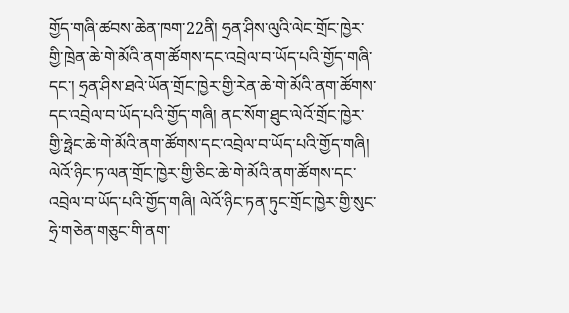གྱོད་གཞི་ཚབས་ཆེན་ཁག་22ནི། ཧྲན་ཤིས་ལུའི་ལེང་གྲོང་ཁྱེར་གྱི་ཁྲེན་ཆེ་གེ་མོའི་ནག་ཚོགས་དང་འབྲེལ་བ་ཡོད་པའི་གྱོད་གཞི་དང་། ཧྲན་ཤིས་ཐའེ་ཡོན་གྲོང་ཁྱེར་གྱི་རེན་ཆེ་གེ་མོའི་ནག་ཚོགས་དང་འབྲེལ་བ་ཡོད་པའི་གྱོད་གཞི། ནང་སོག་ཐུང་ལེའོ་གྲོང་ཁྱེར་གྱི་ཧྥེང་ཆེ་གེ་མོའི་ནག་ཚོགས་དང་འབྲེལ་བ་ཡོད་པའི་གྱོད་གཞི། ལེའོ་ཉིང་ཏ་ལན་གྲོང་ཁྱེར་གྱི་ཅིང་ཆེ་གེ་མོའི་ནག་ཚོགས་དང་འབྲེལ་བ་ཡོད་པའི་གྱོད་གཞི། ལེའོ་ཉིང་ཏན་ཏུང་གྲོང་ཁྱེར་གྱི་སུང་ཧྲེ་གཅེན་གཅུང་གི་ནག་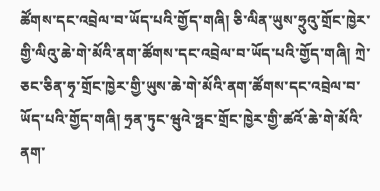ཚོགས་དང་འབྲེལ་བ་ཡོད་པའི་གྱོད་གཞི། ཅི་ལིན་ཡུས་ཧྲུའུ་གྲོང་ཁྱེར་གྱི་ལིའུ་ཆེ་གེ་མོའི་ནག་ཚོགས་དང་འབྲེལ་བ་ཡོད་པའི་གྱོད་གཞི། ཀྲེ་ཅང་ཅིན་ཧྭ་གྲོང་ཁྱེར་གྱི་ཡུས་ཆེ་གེ་མོའི་ནག་ཚོགས་དང་འབྲེལ་བ་ཡོད་པའི་གྱོད་གཞི། ཧྲན་ཏུང་ཝུའེ་ཧྥང་གྲོང་ཁྱེར་གྱི་ཚའོ་ཆེ་གེ་མོའི་ནག་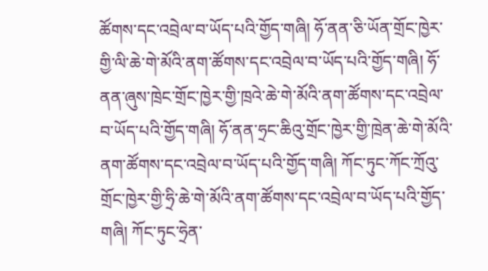ཚོགས་དང་འབྲེལ་བ་ཡོད་པའི་གྱོད་གཞི། ཧོ་ནན་ཅི་ཡོན་གྲོང་ཁྱེར་གྱི་ལི་ཆེ་གེ་མོའི་ནག་ཚོགས་དང་འབྲེལ་བ་ཡོད་པའི་གྱོད་གཞི། ཧོ་ནན་ཞུས་ཁྲེང་གྲོང་ཁྱེར་གྱི་ཁྲའེ་ཆེ་གེ་མོའི་ནག་ཚོགས་དང་འབྲེལ་བ་ཡོད་པའི་གྱོད་གཞི། ཧོ་ནན་ཧྲང་ཆིའུ་གྲོང་ཁྱེར་གྱི་ཁྲེན་ཆེ་གེ་མོའི་ནག་ཚོགས་དང་འབྲེལ་བ་ཡོད་པའི་གྱོད་གཞི། ཀོང་ཏུང་ཀོང་ཀྲོའུ་གྲོང་ཁྱེར་གྱི་ཧྲི་ཆེ་གེ་མོའི་ནག་ཚོགས་དང་འབྲེལ་བ་ཡོད་པའི་གྱོད་གཞི། ཀོང་ཏུང་ཧྲེན་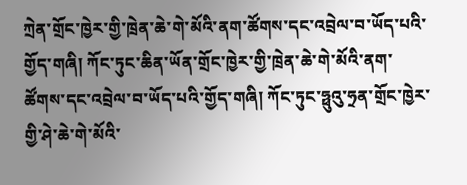ཀྲེན་གྲོང་ཁྱེར་གྱི་ཁྲེན་ཆེ་གེ་མོའི་ནག་ཚོགས་དང་འབྲེལ་བ་ཡོད་པའི་གྱོད་གཞི། ཀོང་ཏུང་ཆིན་ཡོན་གྲོང་ཁྱེར་གྱི་ཁྲེན་ཆེ་གེ་མོའི་ནག་ཚོགས་དང་འབྲེལ་བ་ཡོད་པའི་གྱོད་གཞི། ཀོང་ཏུང་ཧྥུའུ་ཧྲན་གྲོང་ཁྱེར་གྱི་ཤེ་ཆེ་གེ་མོའི་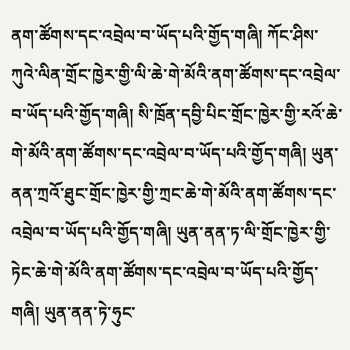ནག་ཚོགས་དང་འབྲེལ་བ་ཡོད་པའི་གྱོད་གཞི། ཀོང་ཤིས་ཀུའེ་ལིན་གྲོང་ཁྱེར་གྱི་ལི་ཆེ་གེ་མོའི་ནག་ཚོགས་དང་འབྲེལ་བ་ཡོད་པའི་གྱོད་གཞི། སི་ཁྲོན་དབྱི་པིང་གྲོང་ཁྱེར་གྱི་རའོ་ཆེ་གེ་མོའི་ནག་ཚོགས་དང་འབྲེལ་བ་ཡོད་པའི་གྱོད་གཞི། ཡུན་ནན་ཀྲའོ་ཐུང་གྲོང་ཁྱེར་གྱི་ཀྲང་ཆེ་གེ་མོའི་ནག་ཚོགས་དང་འབྲེལ་བ་ཡོད་པའི་གྱོད་གཞི། ཡུན་ནན་ཏ་ལི་གྲོང་ཁྱེར་གྱི་ཏེང་ཆེ་གེ་མོའི་ནག་ཚོགས་དང་འབྲེལ་བ་ཡོད་པའི་གྱོད་གཞི། ཡུན་ནན་ཏེ་ཧུང་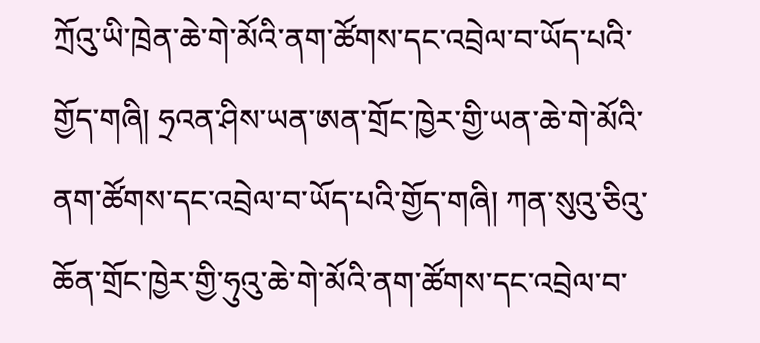ཀྲོའུ་ཡི་ཁྲེན་ཆེ་གེ་མོའི་ནག་ཚོགས་དང་འབྲེལ་བ་ཡོད་པའི་གྱོད་གཞི། ཧྲའན་ཤིས་ཡན་ཨན་གྲོང་ཁྱེར་གྱི་ཡན་ཆེ་གེ་མོའི་ནག་ཚོགས་དང་འབྲེལ་བ་ཡོད་པའི་གྱོད་གཞི། ཀན་སུའུ་ཅིའུ་ཆོན་གྲོང་ཁྱེར་གྱི་ཧུའུ་ཆེ་གེ་མོའི་ནག་ཚོགས་དང་འབྲེལ་བ་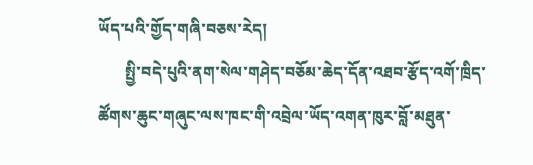ཡོད་པའི་གྱོད་གཞི་བཅས་རེད།
       སྤྱི་བདེ་པུའི་ནག་སེལ་གཤེད་བཅོམ་ཆེད་དོན་འཐབ་རྩོད་འགོ་ཁྲིད་ཚོགས་ཆུང་གཞུང་ལས་ཁང་གི་འབྲེལ་ཡོད་འགན་ཁུར་བློ་མཐུན་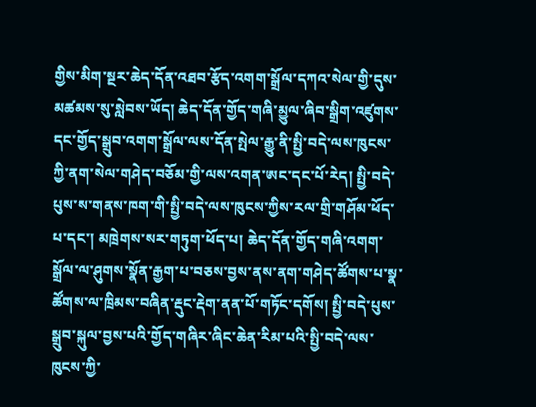གྱིས་མིག་སྔར་ཆེད་དོན་འཐབ་རྩོད་འགག་སྒྲོལ་དཀའ་སེལ་གྱི་དུས་མཚམས་སུ་སླེབས་ཡོད། ཆེད་དོན་གྱོད་གཞི་མྱུལ་ཞིབ་སྒྲིག་འཛུགས་དང་གྱོད་སྒྲུབ་འགག་སྒྲོལ་ལས་དོན་སྤེལ་རྒྱུ་ནི་སྤྱི་བདེ་ལས་ཁུངས་ཀྱི་ནག་སེལ་གཤེད་བཅོམ་གྱི་ལས་འགན་ཨང་དང་པོ་རེད། སྤྱི་བདེ་པུས་ས་གནས་ཁག་གི་སྤྱི་བདེ་ལས་ཁུངས་ཀྱིས་རལ་གྲི་གཤོམ་ཕོད་པ་དང་། མཁྲེགས་སར་གཏུག་ཕོད་པ། ཆེད་དོན་གྱོད་གཞི་འགག་སྒྲོལ་ལ་ཤུགས་སྣོན་རྒྱག་པ་བཅས་བྱས་ནས་ནག་གཤེད་ཚོགས་པ་སྣ་ཚོགས་ལ་ཁྲིམས་བཞིན་རྡུང་རྡེག་ནན་པོ་གཏོང་དགོས། སྤྱི་བདེ་པུས་སྒྲུབ་སྐུལ་བྱས་པའི་གྱོད་གཞིར་ཞིང་ཆེན་རིམ་པའི་སྤྱི་བདེ་ལས་ཁུངས་ཀྱི་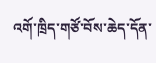འགོ་ཁྲིད་གཙོ་བོས་ཆེད་དོན་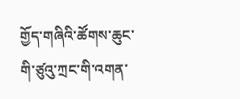གྱོད་གཞིའི་ཚོགས་ཆུང་གི་ཙུའུ་ཀྲང་གི་འགན་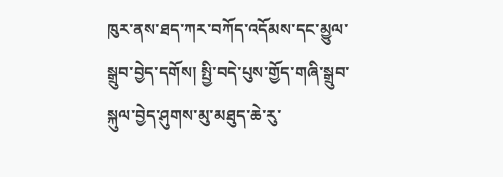ཁུར་ནས་ཐད་ཀར་བཀོད་འདོམས་དང་མྱུལ་སྒྲུབ་བྱེད་དགོས། སྤྱི་བདེ་པུས་གྱོད་གཞི་སྒྲུབ་སྐུལ་བྱེད་ཤུགས་མུ་མཐུད་ཆེ་རུ་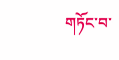གཏོང་བ་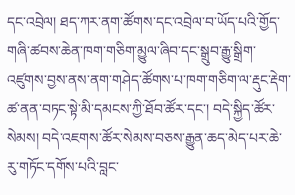དང་འབྲེལ། ཐད་ཀར་ནག་ཚོགས་དང་འབྲེལ་བ་ཡོད་པའི་གྱོད་གཞི་ཚབས་ཆེན་ཁག་གཅིག་མྱུལ་ཞིབ་དང་སྒྲུབ་རྒྱུ་སྒྲིག་འཛུགས་བྱས་ནས་ནག་གཤེད་ཚོགས་པ་ཁག་གཅིག་ལ་རྡུང་རྡེག་ཚ་ནན་བཏང་སྟེ་མི་དམངས་ཀྱི་ཐོབ་ཚོར་དང་། བདེ་སྐྱིད་ཚོར་སེམས། བདེ་འཇགས་ཚོར་སེམས་བཅས་རྒྱུན་ཆད་མེད་པར་ཆེ་རུ་གཏོང་དགོས་པའི་བླང་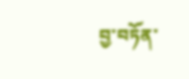བྱ་བཏོན་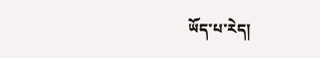ཡོད་པ་རེད།